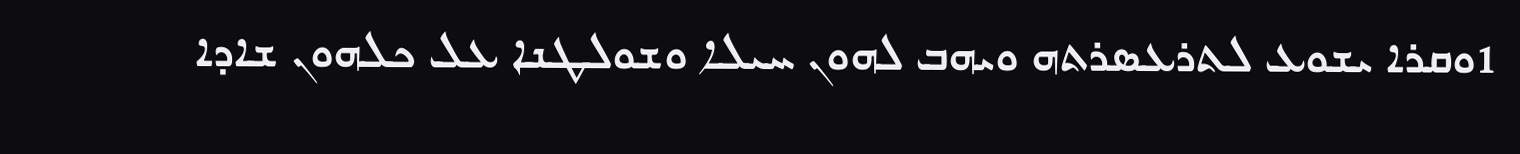1ܘܩܪܐ ܝܫܘܥ ܠܬܪܥܤܪܬܗ ܘܝܗܒ ܠܗܘܢ ܚܝܠܐ ܘܫܘܠܛܢܐ ܥܠ ܟܠܗܘܢ ܫܐܕܐ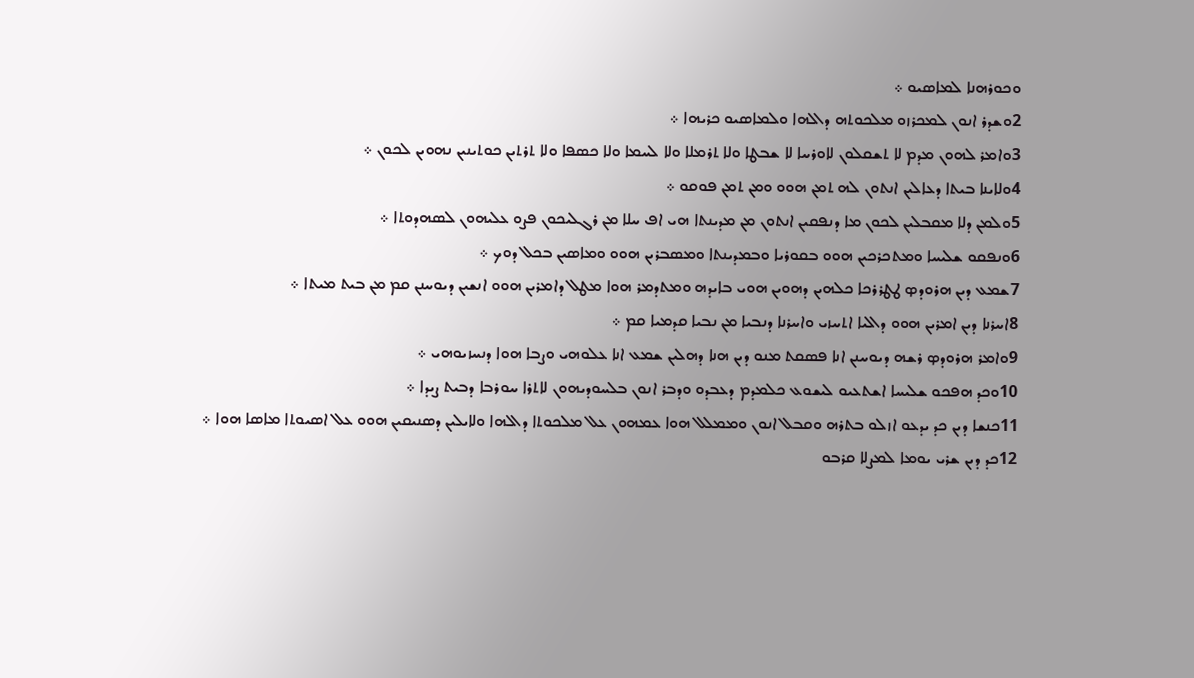ܘܟܘܪܗܢܐ ܠܡܐܤܝܘ ܀
2ܘܫܕܪ ܐܢܘܢ ܠܡܟܪܙܘ ܡܠܟܘܬܗ ܕܐܠܗܐ ܘܠܡܐܤܝܘ ܟܪܝܗܐ ܀
3ܘܐܡܪ ܠܗܘܢ ܡܕܡ ܠܐ ܬܫܩܠܘܢ ܠܐܘܪܚܐ ܠܐ ܫܒܛܐ ܘܠܐ ܬܪܡܠܐ ܘܠܐ ܠܚܡܐ ܘܠܐ ܟܤܦܐ ܘܠܐ ܬܪܬܝܢ ܟܘܬܝܢܝܢ ܢܗܘܝܢ ܠܟܘܢ ܀
4ܘܠܐܝܢܐ ܒܝܬܐ ܕܥܐܠܝܢ ܐܢܬܘܢ ܠܗ ܬܡܢ ܗܘܘ ܘܡܢ ܬܡܢ ܦܘܩܘ ܀
5ܘܠܡܢ ܕܠܐ ܡܩܒܠܝܢ ܠܟܘܢ ܡܐ ܕܢܦܩܝܢ ܐܢܬܘܢ ܡܢ ܡܕܝܢܬܐ ܗܝ ܐܦ ܚܠܐ ܡܢ ܪܓܠܝܟܘܢ ܦܨܘ ܥܠܝܗܘܢ ܠܤܗܕܘܬܐ ܀
6ܘܢܦܩܘ ܫܠܝܚܐ ܘܡܬܟܪܟܝܢ ܗܘܘ ܒܩܘܪܝܐ ܘܒܡܕܝܢܬܐ ܘܡܤܒܪܝܢ ܗܘܘ ܘܡܐܤܝܢ ܒܟܠ ܕܘܟ ܀
7ܫܡܥ ܕܝܢ ܗܪܘܕܤ ܛܛܪܪܟܐ ܟܠܗܝܢ ܕܗܘܝܢ ܗܘܝ ܒܐܝܕܗ ܘܡܬܕܡܪ ܗܘܐ ܡܛܠ ܕܐܡܪܝܢ ܗܘܘ ܐܢܫܝܢ ܕܝܘܚܢܢ ܩܡ ܡܢ ܒܝܬ ܡܝܬܐ ܀
8ܐܚܪܢܐ ܕܝܢ ܐܡܪܝܢ ܗܘܘ ܕܐܠܝܐ ܐܬܚܙܝ ܘܐܚܪܢܐ ܕܢܒܝܐ ܡܢ ܢܒܝܐ ܩܕܡܝܐ ܩܡ ܀
9ܘܐܡܪ ܗܪܘܕܤ ܪܫܗ ܕܝܘܚܢܢ ܐܢܐ ܦܤܩܬ ܡܢܘ ܕܝܢ ܗܢܐ ܕܗܠܝܢ ܫܡܥ ܐܢܐ ܥܠܘܗܝ ܘܨܒܐ ܗܘܐ ܕܢܚܙܝܘܗܝ ܀
10ܘܟܕ ܗܦܟܘ ܫܠܝܚܐ ܐܫܬܥܝܘ ܠܝܫܘܥ ܟܠܡܕܡ ܕܥܒܕܘ ܘܕܒܪ ܐܢܘܢ ܒܠܚܘܕܝܗܘܢ ܠܐܬܪܐ ܚܘܪܒܐ ܕܒܝܬ ܨܝܕܐ ܀
11ܟܢܫܐ ܕܝܢ ܟܕ ܝܕܥܘ ܐܙܠܘ ܒܬܪܗ ܘܩܒܠ ܐܢܘܢ ܘܡܡܠܠ ܗܘܐ ܥܡܗܘܢ ܥܠ ܡܠܟܘܬܐ ܕܐܠܗܐ ܘܠܐܝܠܝܢ ܕܤܢܝܩܝܢ ܗܘܘ ܥܠ ܐܤܝܘܬܐ ܡܐܤܐ ܗܘܐ ܀
12ܟܕ ܕܝܢ ܫܪܝ ܝܘܡܐ ܠܡܨܠܐ ܩܪܒܘ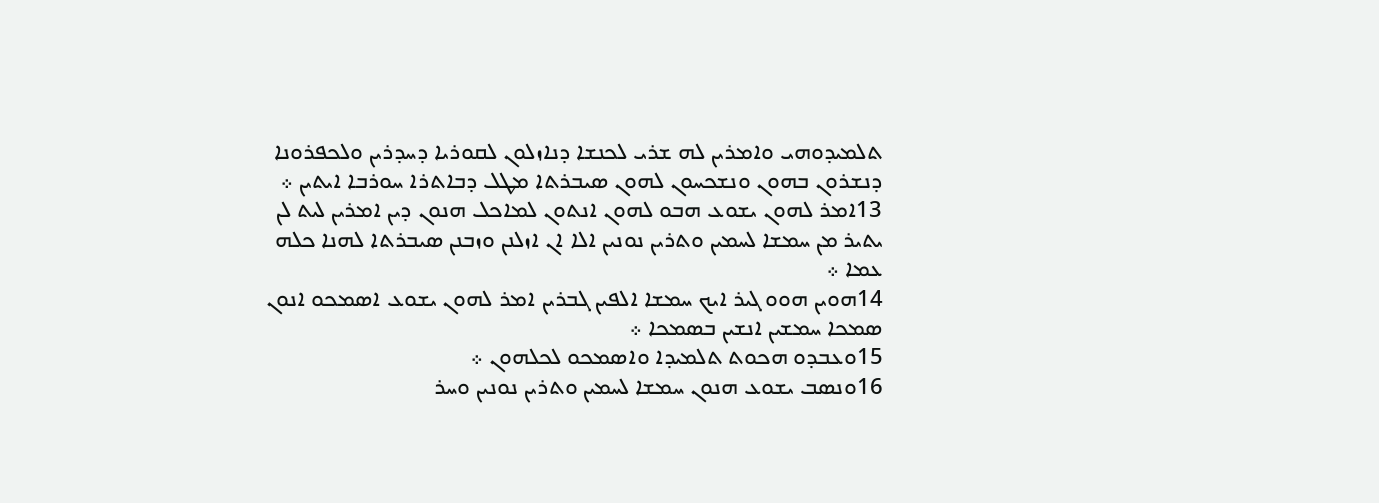ܬܠܡܝܕܘܗܝ ܘܐܡܪܝܢ ܠܗ ܫܪܝ ܠܟܢܫܐ ܕܢܐܙܠܘܢ ܠܩܘܪܝܐ ܕܚܕܪܝܢ ܘܠܟܦܪܘܢܐ ܕܢܫܪܘܢ ܒܗܘܢ ܘܢܫܟܚܘܢ ܠܗܘܢ ܤܝܒܪܬܐ ܡܛܠ ܕܒܐܬܪܐ ܚܘܪܒܐ ܐܝܬܝܢ ܀
13ܐܡܪ ܠܗܘܢ ܝܫܘܥ ܗܒܘ ܠܗܘܢ ܐܢܬܘܢ ܠܡܐܟܠ ܗܢܘܢ ܕܝܢ ܐܡܪܝܢ ܠܝܬ ܠܢ ܝܬܝܪ ܡܢ ܚܡܫܐ ܠܚܡܝܢ ܘܬܪܝܢ ܢܘܢܝܢ ܐܠܐ ܐܢ ܐܙܠܢܢ ܘܙܒܢܢ ܤܝܒܪܬܐ ܠܗܢܐ ܟܠܗ ܥܡܐ ܀
14ܗܘܝܢ ܗܘܘ ܓܝܪ ܐܝܟ ܚܡܫܐ ܐܠܦܝܢ ܓܒܪܝܢ ܐܡܪ ܠܗܘܢ ܝܫܘܥ ܐܤܡܟܘ ܐܢܘܢ ܤܡܟܐ ܚܡܫܝܢ ܐܢܫܝܢ ܒܤܡܟܐ ܀
15ܘܥܒܕܘ ܗܟܘܬ ܬܠܡܝܕܐ ܘܐܤܡܟܘ ܠܟܠܗܘܢ ܀
16ܘܢܤܒ ܝܫܘܥ ܗܢܘܢ ܚܡܫܐ ܠܚܡܝܢ ܘܬܪܝܢ ܢܘܢܝܢ ܘܚܪ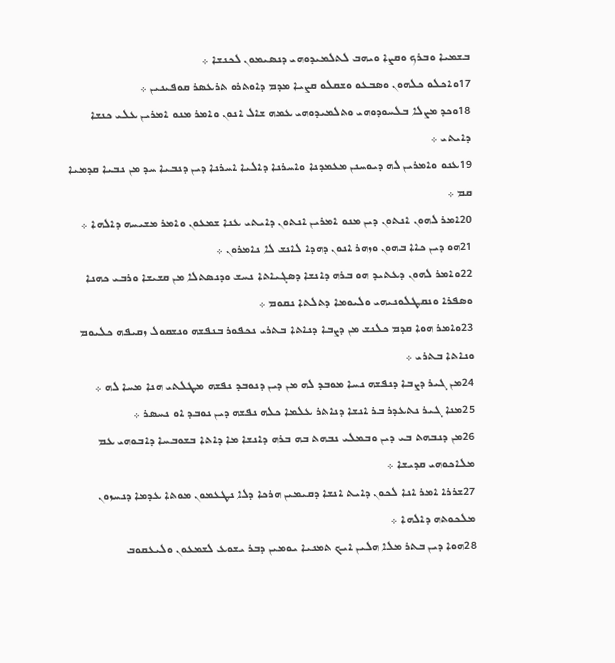ܒܫܡܝܐ ܘܒܪܟ ܘܩܨܐ ܘܝܗܒ ܠܬܠܡܝܕܘܗܝ ܕܢܤܝܡܘܢ ܠܟܢܫܐ ܀
17ܘܐܟܠܘ ܟܠܗܘܢ ܘܤܒܥܘ ܘܫܩܠܘ ܩܨܝܐ ܡܕܡ ܕܐܘܬܪܘ ܬܪܥܤܪ ܩܘܦܝܢܝܢ ܀
18ܘܟܕ ܡܨܠܐ ܒܠܚܘܕܘܗܝ ܘܬܠܡܝܕܘܗܝ ܥܡܗ ܫܐܠ ܐܢܘܢ ܘܐܡܪ ܡܢܘ ܐܡܪܝܢ ܥܠܝ ܟܢܫܐ ܕܐܝܬܝ ܀
19ܥܢܘ ܘܐܡܪܝܢ ܠܗ ܕܝܘܚܢܢ ܡܥܡܕܢܐ ܘܐܚܪܢܐ ܕܐܠܝܐ ܐܚܪܢܐ ܕܝܢ ܕܢܒܝܐ ܚܕ ܡܢ ܢܒܝܐ ܩܕܡܝܐ ܩܡ ܀
20ܐܡܪ ܠܗܘܢ ܐܢܬܘܢ ܕܝܢ ܡܢܘ ܐܡܪܝܢ ܐܢܬܘܢ ܕܐܝܬܝ ܥܢܐ ܫܡܥܘܢ ܘܐܡܪ ܡܫܝܚܗ ܕܐܠܗܐ ܀
21ܗܘ ܕܝܢ ܟܐܐ ܒܗܘܢ ܘܙܗܪ ܐܢܘܢ ܕܗܕܐ ܠܐܢܫ ܠܐ ܢܐܡܪܘܢ ܀
22ܘܐܡܪ ܠܗܘܢ ܕܥܬܝܕ ܗܘ ܒܪܗ ܕܐܢܫܐ ܕܤܓܝܐܬܐ ܢܚܫ ܘܕܢܤܬܠܐ ܡܢ ܩܫܝܫܐ ܘܪܒܝ ܟܗܢܐ ܘܤܦܪܐ ܘܢܩܛܠܘܢܝܗܝ ܘܠܝܘܡܐ ܕܬܠܬܐ ܢܩܘܡ ܀
23ܘܐܡܪ ܗܘܐ ܩܕܡ ܟܠܢܫ ܡܢ ܕܨܒܐ ܕܢܐܬܐ ܒܬܪܝ ܢܟܦܘܪ ܒܢܦܫܗ ܘܢܫܩܘܠ ܙܩܝܦܗ ܟܠܝܘܡ ܘܢܐܬܐ ܒܬܪܝ ܀
24ܡܢ ܓܝܪ ܕܨܒܐ ܕܢܦܫܗ ܢܚܐ ܡܘܒܕ ܠܗ ܡܢ ܕܝܢ ܕܢܘܒܕ ܢܦܫܗ ܡܛܠܬܝ ܗܢܐ ܡܚܐ ܠܗ ܀
25ܡܢܐ ܓܝܪ ܢܬܥܕܪ ܒܪ ܐܢܫܐ ܕܢܐܬܪ ܥܠܡܐ ܟܠܗ ܢܦܫܗ ܕܝܢ ܢܘܒܕ ܐܘ ܢܚܤܪ ܀
26ܡܢ ܕܢܒܗܬ ܒܝ ܕܝܢ ܘܒܡܠܝ ܢܒܗܬ ܒܗ ܒܪܗ ܕܐܢܫܐ ܡܐ ܕܐܬܐ ܒܫܘܒܚܐ ܕܐܒܘܗܝ ܥܡ ܡܠܐܟܘܗܝ ܩܕܝܫܐ ܀
27ܫܪܪܐ ܐܡܪ ܐܢܐ ܠܟܘܢ ܕܐܝܬ ܐܢܫܐ ܕܩܝܡܝܢ ܗܪܟܐ ܕܠܐ ܢܛܥܡܘܢ ܡܘܬܐ ܥܕܡܐ ܕܢܚܙܘܢ ܡܠܟܘܬܗ ܕܐܠܗܐ ܀
28ܗܘܐ ܕܝܢ ܒܬܪ ܡܠܐ ܗܠܝܢ ܐܝܟ ܬܡܢܝܐ ܝܘܡܝܢ ܕܒܪ ܝܫܘܥ ܠܫܡܥܘܢ ܘܠܝܥܩܘܒ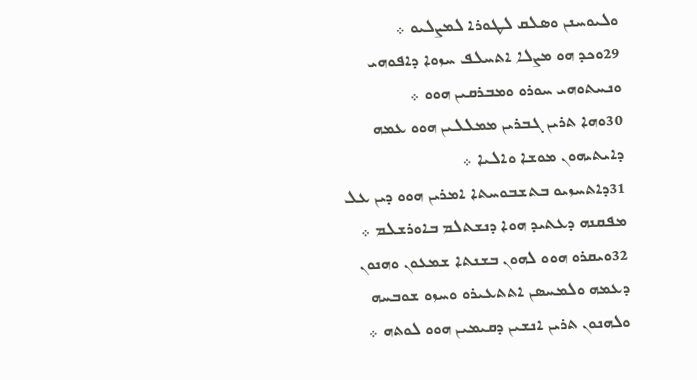ܘܠܝܘܚܢܢ ܘܤܠܩ ܠܛܘܪܐ ܠܡܨܠܝܘ ܀
29ܘܟܕ ܗܘ ܡܨܠܐ ܐܬܚܠܦ ܚܙܘܐ ܕܐܦܘܗܝ ܘܢܚܬܘܗܝ ܚܘܪܘ ܘܡܒܪܩܝܢ ܗܘܘ ܀
30ܘܗܐ ܬܪܝܢ ܓܒܪܝܢ ܡܡܠܠܝܢ ܗܘܘ ܥܡܗ ܕܐܝܬܝܗܘܢ ܡܘܫܐ ܘܐܠܝܐ ܀
31ܕܐܬܚܙܝܘ ܒܬܫܒܘܚܬܐ ܐܡܪܝܢ ܗܘܘ ܕܝܢ ܥܠ ܡܦܩܢܗ ܕܥܬܝܕ ܗܘܐ ܕܢܫܬܠܡ ܒܐܘܪܫܠܡ ܀
32ܘܝܩܪܘ ܗܘܘ ܠܗܘܢ ܒܫܢܬܐ ܫܡܥܘܢ ܘܗܢܘܢ ܕܥܡܗ ܘܠܡܚܤܢ ܐܬܬܥܝܪܘ ܘܚܙܘ ܫܘܒܚܗ ܘܠܗܢܘܢ ܬܪܝܢ ܐܢܫܝܢ ܕܩܝܡܝܢ ܗܘܘ ܠܘܬܗ ܀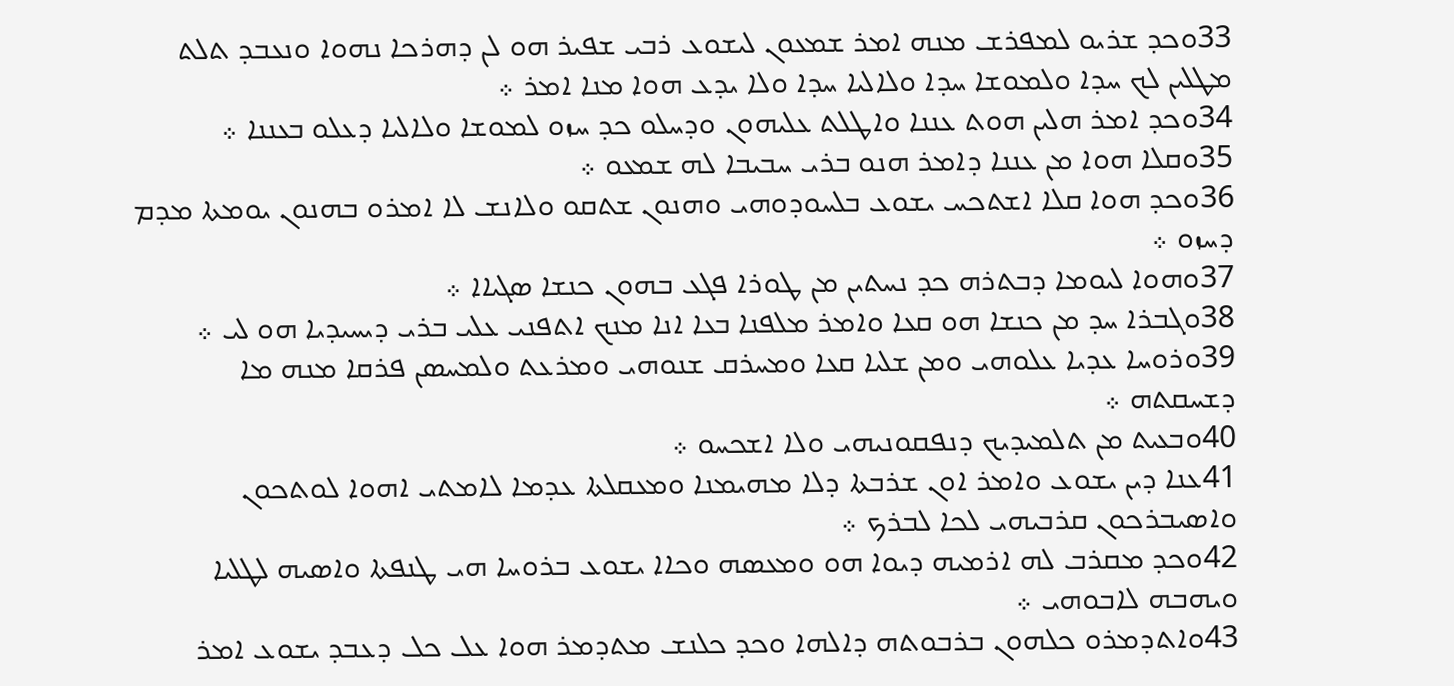33ܘܟܕ ܫܪܝܘ ܠܡܦܪܫ ܡܢܗ ܐܡܪ ܫܡܥܘܢ ܠܝܫܘܥ ܪܒܝ ܫܦܝܪ ܗܘ ܠܢ ܕܗܪܟܐ ܢܗܘܐ ܘܢܥܒܕ ܬܠܬ ܡܛܠܝܢ ܠܟ ܚܕܐ ܘܠܡܘܫܐ ܚܕܐ ܘܠܐܠܝܐ ܚܕܐ ܘܠܐ ܝܕܥ ܗܘܐ ܡܢܐ ܐܡܪ ܀
34ܘܟܕ ܐܡܪ ܗܠܝܢ ܗܘܬ ܥܢܢܐ ܘܐܛܠܬ ܥܠܝܗܘܢ ܘܕܚܠܘ ܟܕ ܚܙܘ ܠܡܘܫܐ ܘܠܐܠܝܐ ܕܥܠܘ ܒܥܢܢܐ ܀
35ܘܩܠܐ ܗܘܐ ܡܢ ܥܢܢܐ ܕܐܡܪ ܗܢܘ ܒܪܝ ܚܒܝܒܐ ܠܗ ܫܡܥܘ ܀
36ܘܟܕ ܗܘܐ ܩܠܐ ܐܫܬܟܚ ܝܫܘܥ ܒܠܚܘܕܘܗܝ ܘܗܢܘܢ ܫܬܩܘ ܘܠܐܢܫ ܠܐ ܐܡܪܘ ܒܗܢܘܢ ܝܘܡܬܐ ܡܕܡ ܕܚܙܘ ܀
37ܘܗܘܐ ܠܝܘܡܐ ܕܒܬܪܗ ܟܕ ܢܚܬܝܢ ܡܢ ܛܘܪܐ ܦܓܥ ܒܗܘܢ ܟܢܫܐ ܤܓܝܐܐ ܀
38ܘܓܒܪܐ ܚܕ ܡܢ ܟܢܫܐ ܗܘ ܩܥܐ ܘܐܡܪ ܡܠܦܢܐ ܒܥܐ ܐܢܐ ܡܢܟ ܐܬܦܢܝ ܥܠܝ ܒܪܝ ܕܝܚܝܕܝܐ ܗܘ ܠܝ ܀
39ܘܪܘܚܐ ܥܕܝܐ ܥܠܘܗܝ ܘܡܢ ܫܠܝܐ ܩܥܐ ܘܡܚܪܩ ܫܢܘܗܝ ܘܡܪܥܬ ܘܠܡܚܤܢ ܦܪܩܐ ܡܢܗ ܡܐ ܕܫܚܩܬܗ ܀
40ܘܒܥܝܬ ܡܢ ܬܠܡܝܕܝܟ ܕܢܦܩܘܢܝܗܝ ܘܠܐ ܐܫܟܚܘ ܀
41ܥܢܐ ܕܝܢ ܝܫܘܥ ܘܐܡܪ ܐܘܢ ܫܪܒܬܐ ܕܠܐ ܡܗܝܡܢܐ ܘܡܥܩܠܬܐ ܥܕܡܐ ܠܐܡܬܝ ܐܗܘܐ ܠܘܬܟܘܢ ܘܐܤܝܒܪܟܘܢ ܩܪܒܝܗܝ ܠܟܐ ܠܒܪܟ ܀
42ܘܟܕ ܡܩܪܒ ܠܗ ܐܪܡܝܗ ܕܝܘܐ ܗܘ ܘܡܥܤܗ ܘܟܐܐ ܝܫܘܥ ܒܪܘܚܐ ܗܝ ܛܢܦܬܐ ܘܐܤܝܗ ܠܛܠܝܐ ܘܝܗܒܗ ܠܐܒܘܗܝ ܀
43ܘܐܬܕܡܪܘ ܟܠܗܘܢ ܒܪܒܘܬܗ ܕܐܠܗܐ ܘܟܕ ܟܠܢܫ ܡܬܕܡܪ ܗܘܐ ܥܠ ܟܠ ܕܥܒܕ ܝܫܘܥ ܐܡܪ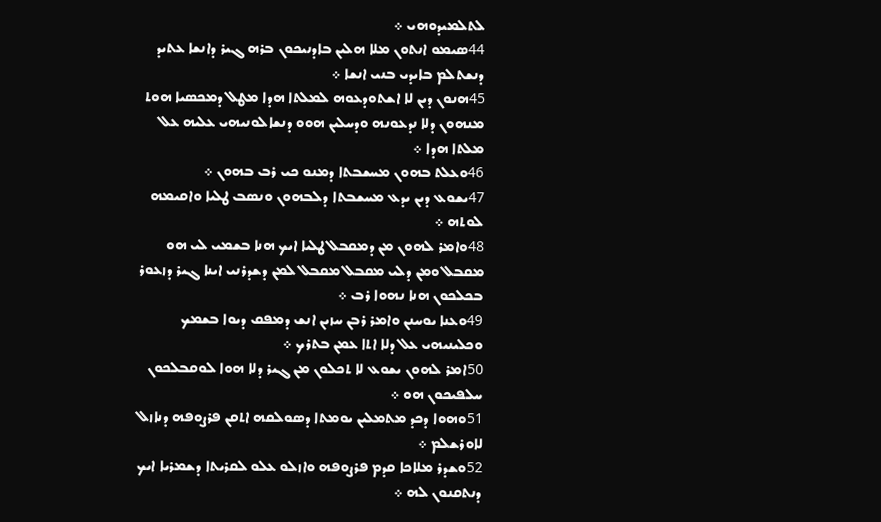ܠܬܠܡܝܕܘܗܝ ܀
44ܤܝܡܘ ܐܢܬܘܢ ܡܠܐ ܗܠܝܢ ܒܐܕܢܝܟܘܢ ܒܪܗ ܓܝܪ ܕܐܢܫܐ ܥܬܝܕ ܕܢܫܬܠܡ ܒܐܝܕܝ ܒܢܝ ܐܢܫܐ ܀
45ܗܢܘܢ ܕܝܢ ܠܐ ܐܫܬܘܕܥܘܗ ܠܡܠܬܐ ܗܕܐ ܡܛܠ ܕܡܟܤܝܐ ܗܘܬ ܡܢܗܘܢ ܕܠܐ ܢܕܥܘܢܗ ܘܕܚܠܝܢ ܗܘܘ ܕܢܫܐܠܘܢܝܗܝ ܥܠܝܗ ܥܠ ܡܠܬܐ ܗܕܐ ܀
46ܘܥܠܬ ܒܗܘܢ ܡܚܫܒܬܐ ܕܡܢܘ ܟܝ ܪܒ ܒܗܘܢ ܀
47ܝܫܘܥ ܕܝܢ ܝܕܥ ܡܚܫܒܬܐ ܕܠܒܗܘܢ ܘܢܤܒ ܛܠܝܐ ܘܐܩܝܡܗ ܠܘܬܗ ܀
48ܘܐܡܪ ܠܗܘܢ ܡܢ ܕܡܩܒܠ ܛܠܝܐ ܐܝܟ ܗܢܐ ܒܫܡܝ ܠܝ ܗܘ ܡܩܒܠ ܘܡܢ ܕܠܝ ܡܩܒܠ ܡܩܒܠ ܠܡܢ ܕܫܕܪܢܝ ܐܝܢܐ ܓܝܪ ܕܙܥܘܪ ܒܟܠܟܘܢ ܗܢܐ ܢܗܘܐ ܪܒ ܀
49ܘܥܢܐ ܝܘܚܢܢ ܘܐܡܪ ܪܒܢ ܚܙܝܢ ܐܢܫ ܕܡܦܩ ܕܝܘܐ ܒܫܡܟ ܘܟܠܝܢܝܗܝ ܥܠ ܕܠܐ ܐܬܐ ܥܡܢ ܒܬܪܟ ܀
50ܐܡܪ ܠܗܘܢ ܝܫܘܥ ܠܐ ܬܟܠܘܢ ܡܢ ܓܝܪ ܕܠܐ ܗܘܐ ܠܘܩܒܠܟܘܢ ܚܠܦܝܟܘܢ ܗܘ ܀
51ܘܗܘܐ ܕܟܕ ܡܬܡܠܝܢ ܝܘܡܬܐ ܕܤܘܠܩܗ ܐܬܩܢ ܦܪܨܘܦܗ ܕܢܐܙܠ ܠܐܘܪܫܠܡ ܀
52ܘܫܕܪ ܡܠܐܟܐ ܩܕܡ ܦܪܨܘܦܗ ܘܐܙܠܘ ܥܠܘ ܠܩܪܝܬܐ ܕܫܡܪܝܐ ܐܝܟ ܕܢܬܩܢܘܢ ܠܗ ܀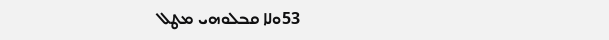53ܘܠܐ ܩܒܠܘܗܝ ܡܛܠ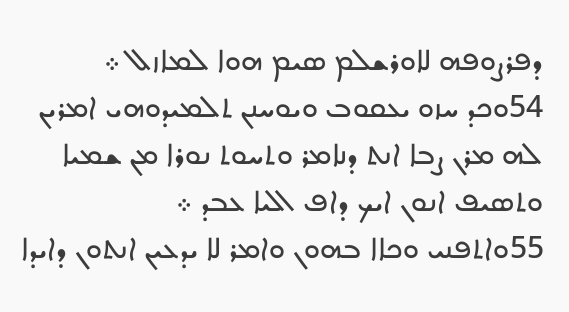ܕܦܪܨܘܦܗ ܠܐܘܪܫܠܡ ܤܝܡ ܗܘܐ ܠܡܐܙܠ ܀
54ܘܟܕ ܚܙܘ ܝܥܩܘܒ ܘܝܘܚܢܢ ܬܠܡܝܕܘܗܝ ܐܡܪܝܢ ܠܗ ܡܪܢ ܨܒܐ ܐܢܬ ܕܢܐܡܪ ܘܬܚܘܬ ܢܘܪܐ ܡܢ ܫܡܝܐ ܘܬܤܝܦ ܐܢܘܢ ܐܝܟ ܕܐܦ ܐܠܝܐ ܥܒܕ ܀
55ܘܐܬܦܢܝ ܘܟܐܐ ܒܗܘܢ ܘܐܡܪ ܠܐ ܝܕܥܝܢ ܐܢܬܘܢ ܕܐܝܕܐ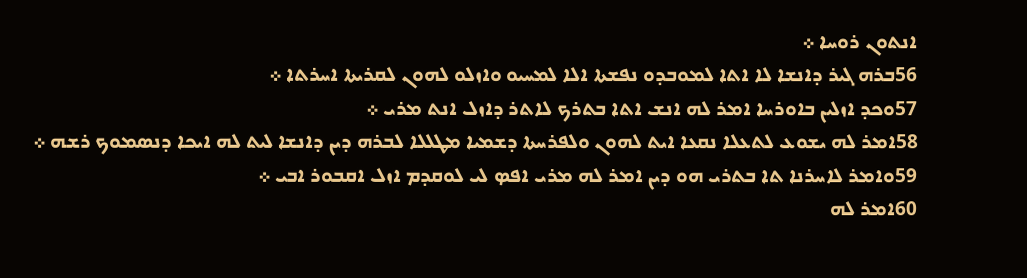ܐܢܬܘܢ ܪܘܚܐ ܀
56ܒܪܗ ܓܝܪ ܕܐܢܫܐ ܠܐ ܐܬܐ ܠܡܘܒܕܘ ܢܦܫܬܐ ܐܠܐ ܠܡܚܝܘ ܘܐܙܠܘ ܠܗܘܢ ܠܩܪܝܬܐ ܐܚܪܬܐ ܀
57ܘܟܕ ܐܙܠܝܢ ܒܐܘܪܚܐ ܐܡܪ ܠܗ ܐܢܫ ܐܬܐ ܒܬܪܟ ܠܐܬܪ ܕܐܙܠ ܐܢܬ ܡܪܝ ܀
58ܐܡܪ ܠܗ ܝܫܘܥ ܠܬܥܠܐ ܢܩܥܐ ܐܝܬ ܠܗܘܢ ܘܠܦܪܚܬܐ ܕܫܡܝܐ ܡܛܠܠܐ ܠܒܪܗ ܕܝܢ ܕܐܢܫܐ ܠܝܬ ܠܗ ܐܝܟܐ ܕܢܤܡܘܟ ܪܫܗ ܀
59ܘܐܡܪ ܠܐܚܪܢܐ ܬܐ ܒܬܪܝ ܗܘ ܕܝܢ ܐܡܪ ܠܗ ܡܪܝ ܐܦܤ ܠܝ ܠܘܩܕܡ ܐܙܠ ܐܩܒܘܪ ܐܒܝ ܀
60ܐܡܪ ܠܗ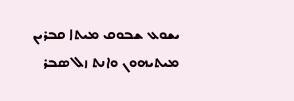ܝܫܘܥ ܫܒܘܩ ܡܝܬܐ ܩܒܪܝܢ ܡܝܬܝܗܘܢ ܘܐܢܬ ܙܠ ܤܒܪ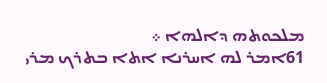ܡܠܟܘܬܗ ܕܐܠܗܐ ܀
61ܐܡܪ ܠܗ ܐܚܪܢܐ ܐܬܐ ܒܬܪܟ ܡܪܝ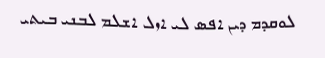ܠܘܩܕܡ ܕܝܢ ܐܦܤ ܠܝ ܐܙܠ ܐܫܠܡ ܠܒܢܝ ܒܝܬܝ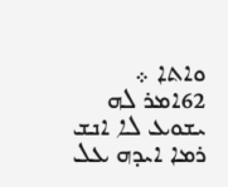ܘܐܬܐ ܀
62ܐܡܪ ܠܗ ܝܫܘܥ ܠܐ ܐܢܫ ܪܡܐ ܐܝܕܗ ܥܠ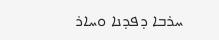ܚܪܒܐ ܕܦܕܢܐ ܘܚܐܪ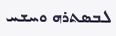ܠܒܤܬܪܗ ܘܚܫܚ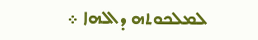ܠܡܠܟܘܬܗ ܕܐܠܗܐ ܀